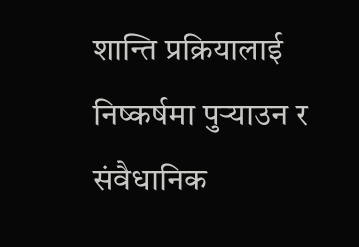शान्ति प्रक्रियालाई निष्कर्षमा पुर्‍याउन र संवैधानिक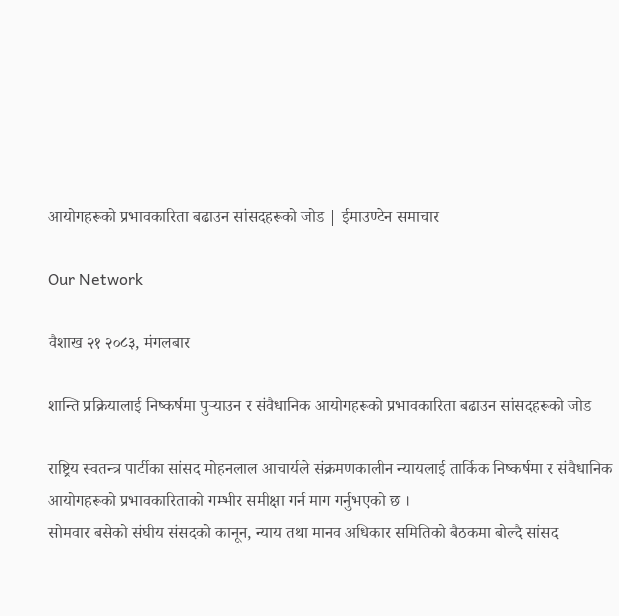आयोगहरूको प्रभावकारिता बढाउन सांसदहरूको जोड | ईमाउण्टेन समाचार

Our Network

वैशाख २१ २०८३, मंगलबार

शान्ति प्रक्रियालाई निष्कर्षमा पुर्‍याउन र संवैधानिक आयोगहरूको प्रभावकारिता बढाउन सांसदहरूको जोड

राष्ट्रिय स्वतन्त्र पार्टीका सांसद मोहनलाल आचार्यले संक्रमणकालीन न्यायलाई तार्किक निष्कर्षमा र संवैधानिक आयोगहरूको प्रभावकारिताको गम्भीर समीक्षा गर्न माग गर्नुभएको छ ।
सोमवार बसेको संघीय संसदको कानून, न्याय तथा मानव अधिकार समितिको बैठकमा बोल्दै सांसद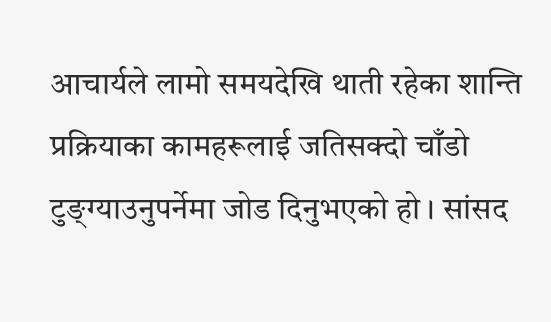आचार्यले लामो समयदेखि थाती रहेका शान्ति प्रक्रियाका कामहरूलाई जतिसक्दो चाँडो टुङ्ग्याउनुपर्नेमा जोड दिनुभएको हो । सांसद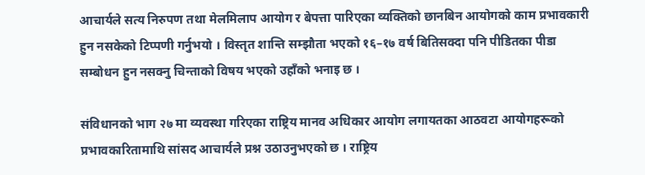आचार्यले सत्य निरुपण तथा मेलमिलाप आयोग र बेपत्ता पारिएका व्यक्तिको छानबिन आयोगको काम प्रभावकारी हुन नसकेको टिप्पणी गर्नुभयो । विस्तृत शान्ति सम्झौता भएको १६–१७ वर्ष बितिसक्दा पनि पीडितका पीडा सम्बोधन हुन नसक्नु चिन्ताको विषय भएको उहाँको भनाइ छ ।

संविधानको भाग २७ मा व्यवस्था गरिएका राष्ट्रिय मानव अधिकार आयोग लगायतका आठवटा आयोगहरूको प्रभावकारितामाथि सांसद आचार्यले प्रश्न उठाउनुभएको छ । राष्ट्रिय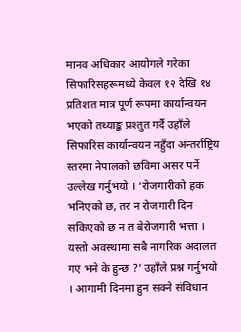मानव अधिकार आयोगले गरेका सिफारिसहरूमध्ये केवल १२ देखि १४ प्रतिशत मात्र पूर्ण रूपमा कार्यान्वयन भएको तथ्याङ्क प्रश्तुत गर्दै उहाँले सिफारिस कार्यान्वयन नहुँदा अन्तर्राष्ट्रिय स्तरमा नेपालको छविमा असर पर्ने उल्लेख गर्नुभयो । ‘रोजगारीको हक भनिएको छ, तर न रोजगारी दिन सकिएको छ न त बेरोजगारी भत्ता । यस्तो अवस्थामा सबै नागरिक अदालत गए भने के हुन्छ ?’ उहाँले प्रश्न गर्नुभयो । आगामी दिनमा हुन सक्ने संविधान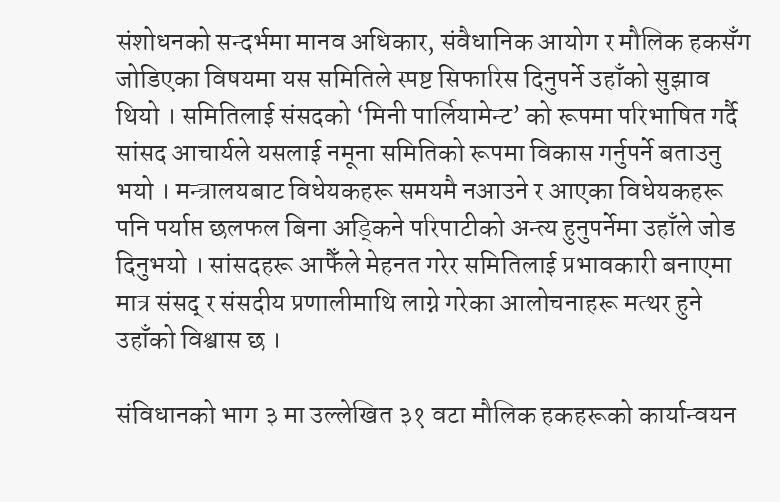संशोधनको सन्दर्भमा मानव अधिकार, संवैधानिक आयोग र मौलिक हकसँग जोडिएका विषयमा यस समितिले स्पष्ट सिफारिस दिनुपर्ने उहाँको सुझाव थियो । समितिलाई संसदको ‘मिनी पार्लियामेन्ट’ को रूपमा परिभाषित गर्दै सांसद आचार्यले यसलाई नमूना समितिको रूपमा विकास गर्नुपर्ने बताउनु भयो । मन्त्रालयबाट विधेयकहरू समयमै नआउने र आएका विधेयकहरू पनि पर्याप्त छलफल बिना अड्किने परिपाटीको अन्त्य हुनुपर्नेमा उहाँले जोड दिनुभयो । सांसदहरू आफैँले मेहनत गरेर समितिलाई प्रभावकारी बनाएमा मात्र संसद् र संसदीय प्रणालीमाथि लाग्ने गरेका आलोचनाहरू मत्थर हुने उहाँको विश्वास छ ।

संविधानको भाग ३ मा उल्लेखित ३१ वटा मौलिक हकहरूको कार्यान्वयन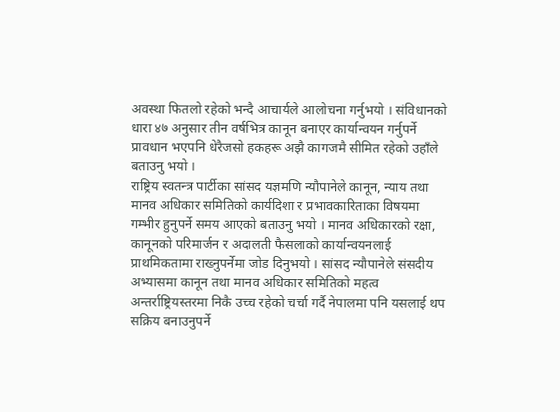अवस्था फितलो रहेको भन्दै आचार्यले आलोचना गर्नुभयो । संविधानको धारा ४७ अनुसार तीन वर्षभित्र कानून बनाएर कार्यान्वयन गर्नुपर्ने प्रावधान भएपनि धेरैजसो हकहरू अझै कागजमै सीमित रहेको उहाँले बताउनु भयो ।
राष्ट्रिय स्वतन्त्र पार्टीका सांसद यज्ञमणि न्यौपानेले कानून, न्याय तथा मानव अधिकार समितिको कार्यदिशा र प्रभावकारिताका विषयमा गम्भीर हुनुपर्ने समय आएको बताउनु भयो । मानव अधिकारको रक्षा, कानूनको परिमार्जन र अदालती फैसलाको कार्यान्वयनलाई प्राथमिकतामा राख्नुपर्नेमा जोड दिनुभयो । सांसद न्यौपानेले संसदीय अभ्यासमा कानून तथा मानव अधिकार समितिको महत्व अन्तर्राष्ट्रियस्तरमा निकै उच्च रहेको चर्चा गर्दै नेपालमा पनि यसलाई थप सक्रिय बनाउनुपर्ने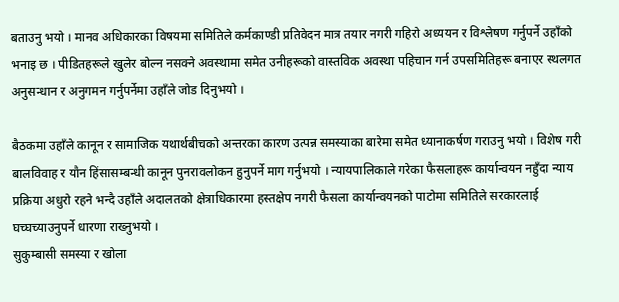बताउनु भयो । मानव अधिकारका विषयमा समितिले कर्मकाण्डी प्रतिवेदन मात्र तयार नगरी गहिरो अध्ययन र विश्लेषण गर्नुपर्ने उहाँको भनाइ छ । पीडितहरूले खुलेर बोल्न नसक्ने अवस्थामा समेत उनीहरूको वास्तविक अवस्था पहिचान गर्न उपसमितिहरू बनाएर स्थलगत अनुसन्धान र अनुगमन गर्नुपर्नेमा उहाँले जोड दिनुभयो ।

बैठकमा उहाँले कानून र सामाजिक यथार्थबीचको अन्तरका कारण उत्पन्न समस्याका बारेमा समेत ध्यानाकर्षण गराउनु भयो । विशेष गरी बालविवाह र यौन हिंसासम्बन्धी कानून पुनरावलोकन हुनुपर्ने माग गर्नुभयो । न्यायपालिकाले गरेका फैसलाहरू कार्यान्वयन नहुँदा न्याय प्रक्रिया अधुरो रहने भन्दै उहाँले अदालतको क्षेत्राधिकारमा हस्तक्षेप नगरी फैसला कार्यान्वयनको पाटोमा समितिले सरकारलाई घच्घच्याउनुपर्ने धारणा राख्नुभयो ।
सुकुम्बासी समस्या र खोला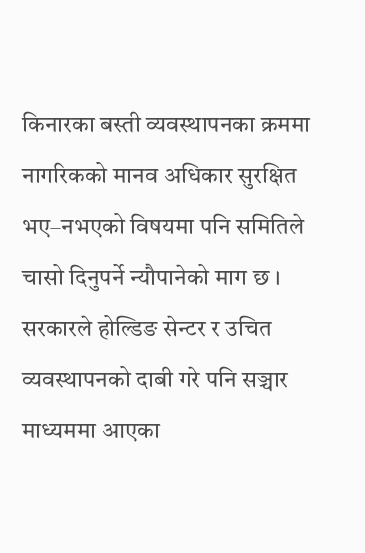किनारका बस्ती व्यवस्थापनका क्रममा नागरिकको मानव अधिकार सुरक्षित भए–नभएको विषयमा पनि समितिले चासो दिनुपर्ने न्यौपानेको माग छ । सरकारले होल्डिङ सेन्टर र उचित व्यवस्थापनको दाबी गरे पनि सञ्चार माध्यममा आएका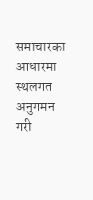समाचारका आधारमा स्थलगत अनुगमन गरी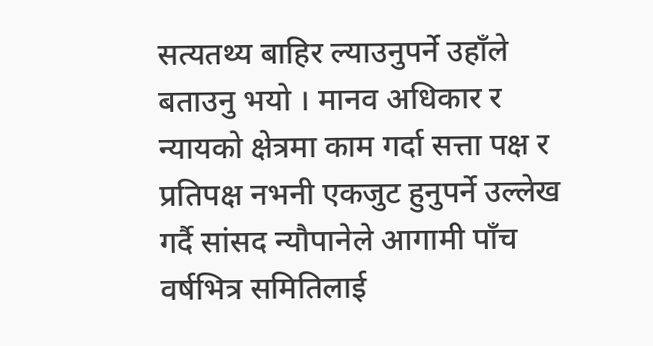सत्यतथ्य बाहिर ल्याउनुपर्ने उहाँले बताउनु भयो । मानव अधिकार र न्यायको क्षेत्रमा काम गर्दा सत्ता पक्ष र प्रतिपक्ष नभनी एकजुट हुनुपर्ने उल्लेख गर्दै सांसद न्यौपानेले आगामी पाँच वर्षभित्र समितिलाई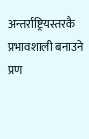अन्तर्राष्ट्रियस्तरकै प्रभावशाली बनाउने प्रण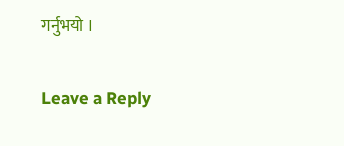गर्नुभयो ।

Leave a Reply